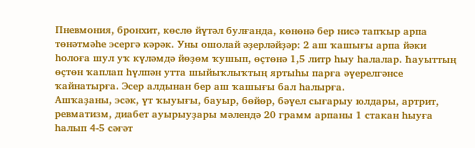Пневмония, бронхит, көслө йүтәл булғанда, көнөнә бер нисә тапҡыр арпа төнәтмәһе эсергә кәрәк. Уны ошолай әҙерләйҙәр: 2 аш ҡашығы арпа йәки һолоға шул уҡ күләмдә йөҙөм ҡушып, өҫтөнә 1,5 литр һыу һалалар. Һауыттың өҫтөн ҡаплап һүлпән утта шыйыҡлыҡтың яртыһы парға әүерелгәнсе ҡайнатырға. Эсер алдынан бер аш ҡашығы бал һалырға.
Ашҡаҙаны, эсәк, үт ҡыуығы, бауыр, бөйөр, бәүел сығарыу юлдары, артрит, ревматизм, диабет ауырыуҙары мәлендә 20 грамм арпаны 1 стакан һыуға һалып 4-5 сәғәт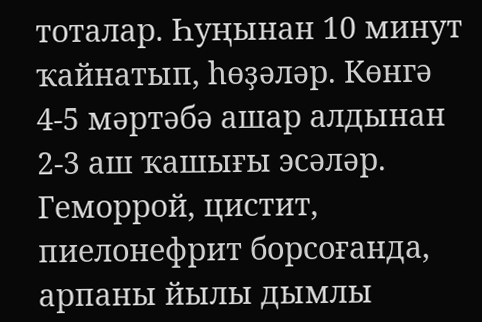тоталар. Һуңынан 10 минут ҡайнатып, һөҙәләр. Көнгә 4-5 мәртәбә ашар алдынан 2-3 аш ҡашығы эсәләр.
Геморрой, цистит, пиелонефрит борсоғанда, арпаны йылы дымлы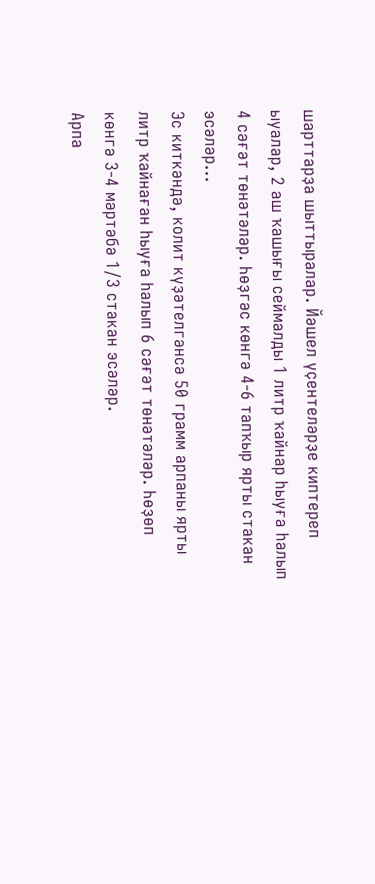шарттарҙа шыттыралар. Йәшел үҫентеләрҙе киптереп ыуалар, 2 аш ҡашығы сеймалды 1 литр ҡайнар һыуға һалып 4 сәғәт төнәтәләр. Һөҙгәс көнгә 4-6 тапҡыр ярты стакан эсәләр...
Эс киткәндә, колит күҙәтелгәнсә 50 грамм арпаны ярты литр ҡайнаған һыуға һалып 6 сәғәт төнәтәләр. Һөҙөп көнгә 3-4 мәртәбә 1/3 стакан эсәләр.
Арпа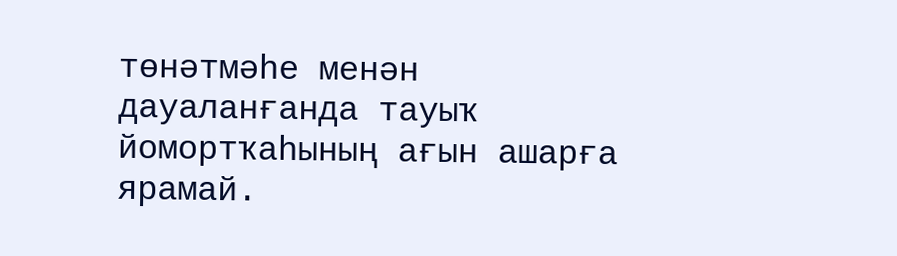төнәтмәһе менән дауаланғанда тауыҡ йомортҡаһының ағын ашарға ярамай.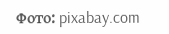Фото: pixabay.com